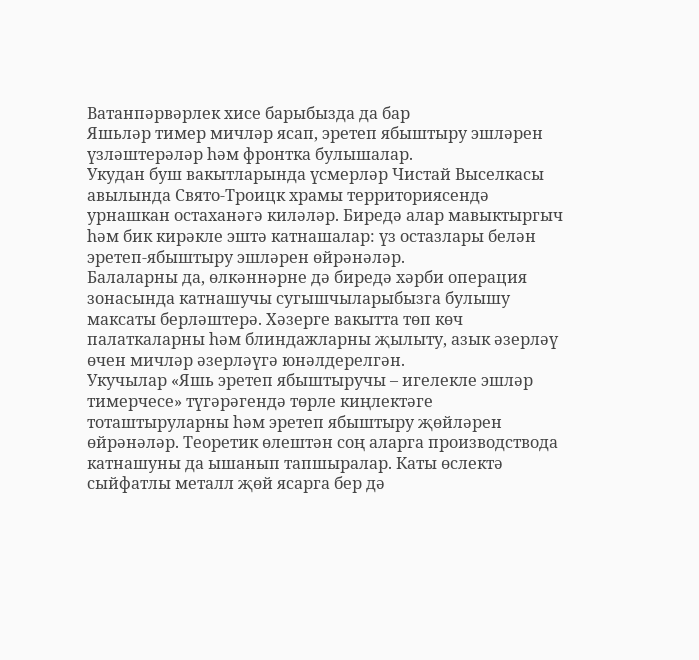Ватанпәрвәрлек хисе барыбызда да бар
Яшьләр тимер мичләр ясап, эретеп ябыштыру эшләрен үзләштерәләр һәм фронтка булышалар.
Укудан буш вакытларында үсмерләр Чистай Выселкасы авылында Свято-Троицк храмы территориясендә урнашкан остаханәгә киләләр. Биредә алар мавыктыргыч һәм бик кирәкле эштә катнашалар: үз остазлары белән эретеп-ябыштыру эшләрен өйрәнәләр.
Балаларны да, өлкәннәрне дә биредә хәрби операция зонасында катнашучы сугышчыларыбызга булышу максаты берләштерә. Хәзерге вакытта төп көч палаткаларны һәм блиндажларны җылыту, азык әзерләү өчен мичләр әзерләүгә юнәлдерелгән.
Укучылар «Яшь эретеп ябыштыручы – игелекле эшләр тимерчесе» түгәрәгендә төрле киңлектәге тоташтыруларны һәм эретеп ябыштыру җөйләрен өйрәнәләр. Теоретик өлештән соң аларга производствода катнашуны да ышанып тапшыралар. Каты өслектә сыйфатлы металл җөй ясарга бер дә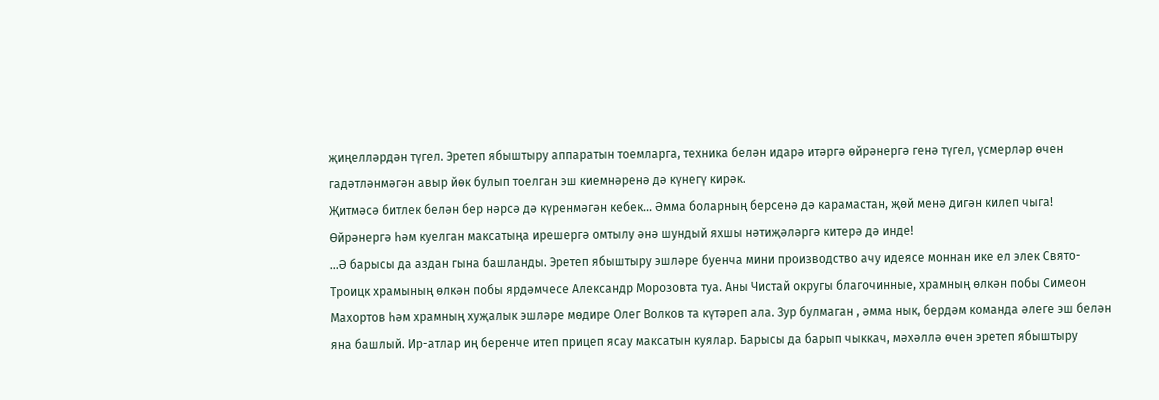җиңелләрдән түгел. Эретеп ябыштыру аппаратын тоемларга, техника белән идарә итәргә өйрәнергә генә түгел, үсмерләр өчен гадәтләнмәгән авыр йөк булып тоелган эш киемнәренә дә күнегү кирәк.
Җитмәсә битлек белән бер нәрсә дә күренмәгән кебек... Әмма боларның берсенә дә карамастан, җөй менә дигән килеп чыга! Өйрәнергә һәм куелган максатыңа ирешергә омтылу әнә шундый яхшы нәтиҗәләргә китерә дә инде!
...Ә барысы да аздан гына башланды. Эретеп ябыштыру эшләре буенча мини производство ачу идеясе моннан ике ел элек Свято-Троицк храмының өлкән побы ярдәмчесе Александр Морозовта туа. Аны Чистай округы благочинные, храмның өлкән побы Симеон Махортов һәм храмның хуҗалык эшләре мөдире Олег Волков та күтәреп ала. Зур булмаган , әмма нык, бердәм команда әлеге эш белән яна башлый. Ир-атлар иң беренче итеп прицеп ясау максатын куялар. Барысы да барып чыккач, мәхәллә өчен эретеп ябыштыру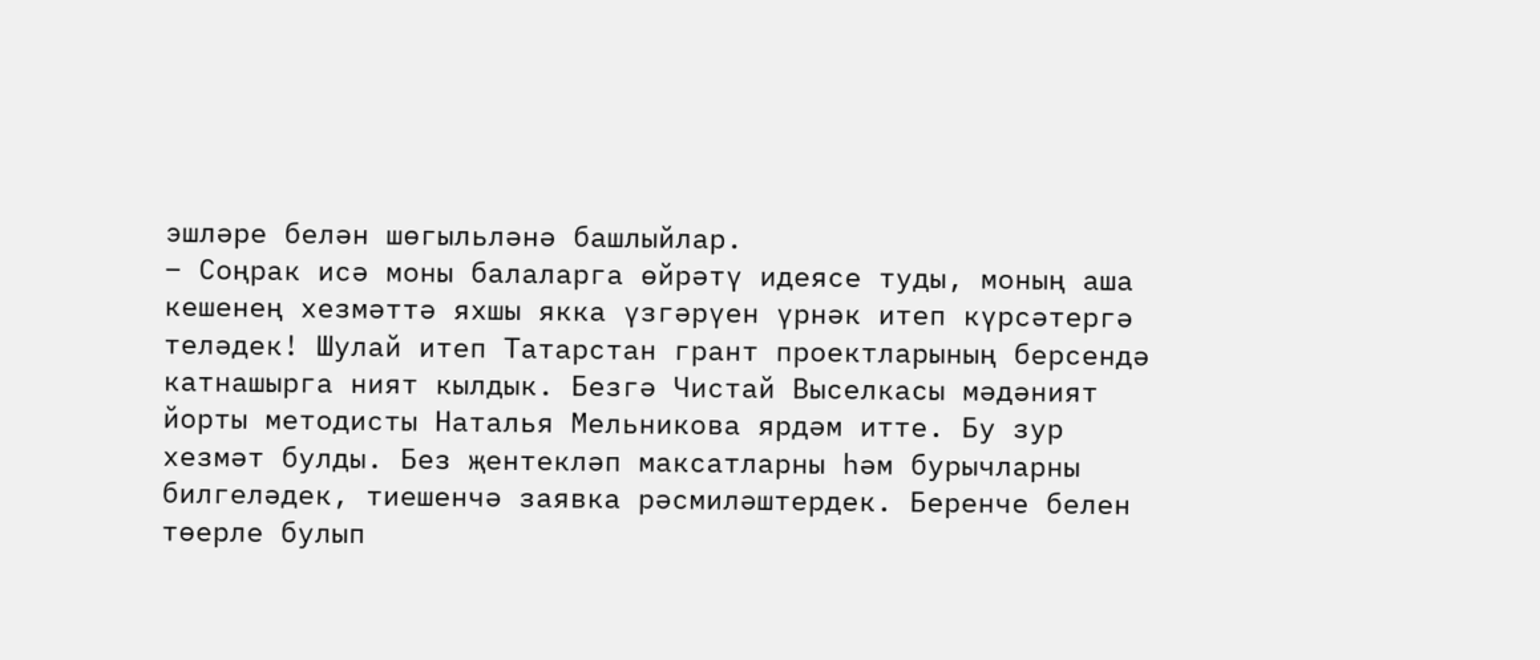эшләре белән шөгыльләнә башлыйлар.
– Соңрак исә моны балаларга өйрәтү идеясе туды, моның аша кешенең хезмәттә яхшы якка үзгәрүен үрнәк итеп күрсәтергә теләдек! Шулай итеп Татарстан грант проектларының берсендә катнашырга ният кылдык. Безгә Чистай Выселкасы мәдәният йорты методисты Наталья Мельникова ярдәм итте. Бу зур хезмәт булды. Без җентекләп максатларны һәм бурычларны билгеләдек, тиешенчә заявка рәсмиләштердек. Беренче белен төерле булып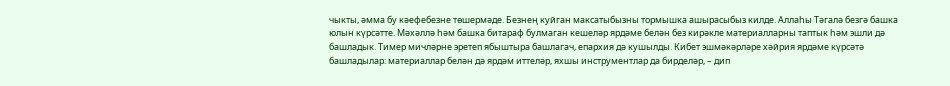чыкты, әмма бу кәефебезне төшермәде. Безнең куйган максатыбызны тормышка ашырасыбыз килде. Аллаһы Тәгалә безгә башка юлын күрсәтте. Мәхәллә һәм башка битараф булмаган кешеләр ярдәме белән без кирәкле материалларны таптык һәм эшли дә башладык. Тимер мичләрне эретеп ябыштыра башлагач, епархия дә кушылды. Кибет эшмәкәрләре хәйрия ярдәме күрсәтә башладылар: материаллар белән дә ярдәм иттеләр, яхшы инструментлар да бирделәр, – дип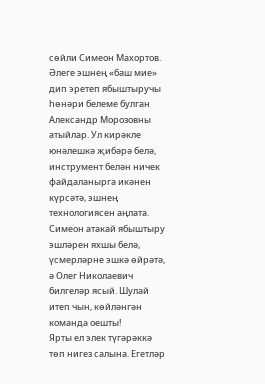сөйли Симеон Махортов.
Әлеге эшнең «баш мие» дип эретеп ябыштыручы һөнәри белеме булган Александр Морозовны атыйлар. Ул кирәкле юнәлешкә җибәрә белә, инструмент белән ничек файдаланырга икәнен күрсәтә, эшнең технологиясен аңлата. Симеон атакай ябыштыру эшләрен яхшы белә, үсмерләрне эшкә өйрәтә, ә Олег Николаевич билгеләр ясый. Шулай итеп чын, көйләнгән команда оешты!
Ярты ел элек түгәрәккә төп нигез салына. Егетләр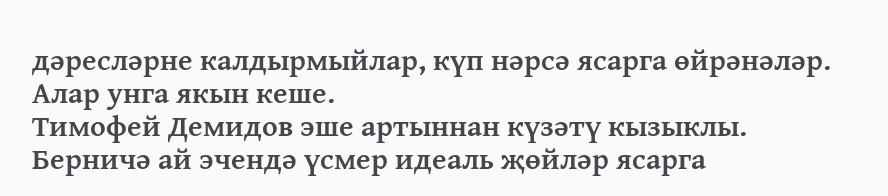дәресләрне калдырмыйлар, күп нәрсә ясарга өйрәнәләр. Алар унга якын кеше.
Тимофей Демидов эше артыннан күзәтү кызыклы. Берничә ай эчендә үсмер идеаль җөйләр ясарга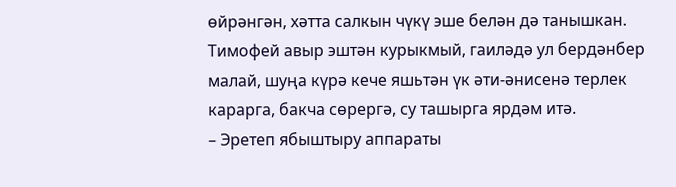өйрәнгән, хәтта салкын чүкү эше белән дә танышкан. Тимофей авыр эштән курыкмый, гаиләдә ул бердәнбер малай, шуңа күрә кече яшьтән үк әти-әнисенә терлек карарга, бакча сөрергә, су ташырга ярдәм итә.
– Эретеп ябыштыру аппараты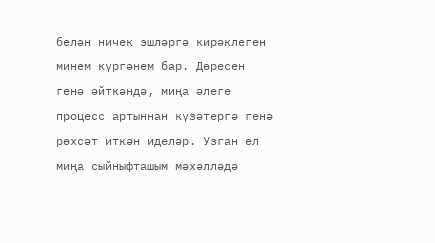белән ничек эшләргә кирәклеген минем күргәнем бар. Дөресен генә әйткәндә, миңа әлеге процесс артыннан күзәтергә генә рөхсәт иткән иделәр. Узган ел миңа сыйныфташым мәхәлләдә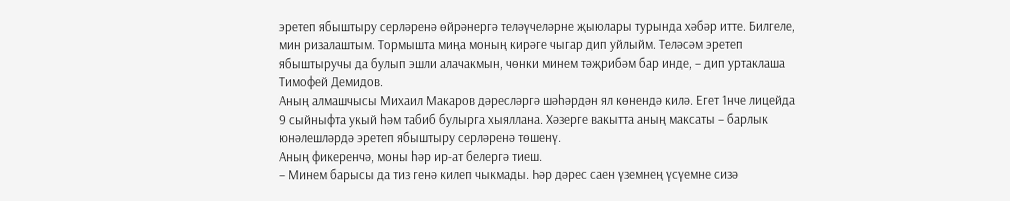эретеп ябыштыру серләренә өйрәнергә теләүчеләрне җыюлары турында хәбәр итте. Билгеле, мин ризалаштым. Тормышта миңа моның кирәге чыгар дип уйлыйм. Теләсәм эретеп ябыштыручы да булып эшли алачакмын, чөнки минем тәҗрибәм бар инде, – дип уртаклаша Тимофей Демидов.
Аның алмашчысы Михаил Макаров дәресләргә шәһәрдән ял көнендә килә. Егет 1нче лицейда 9 сыйныфта укый һәм табиб булырга хыяллана. Хәзерге вакытта аның максаты – барлык юнәлешләрдә эретеп ябыштыру серләренә төшенү.
Аның фикеренчә, моны һәр ир-ат белергә тиеш.
– Минем барысы да тиз генә килеп чыкмады. Һәр дәрес саен үземнең үсүемне сизә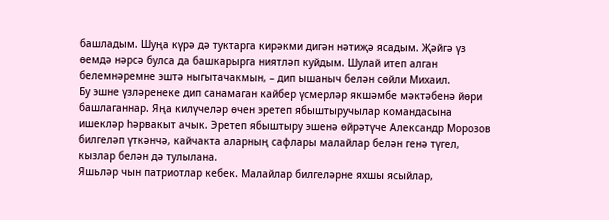башладым. Шуңа күрә дә туктарга кирәкми дигән нәтиҗә ясадым. Җәйгә үз өемдә нәрсә булса да башкарырга ниятләп куйдым. Шулай итеп алган белемнәремне эштә ныгытачакмын, – дип ышаныч белән сөйли Михаил.
Бу эшне үзләренеке дип санамаган кайбер үсмерләр якшәмбе мәктәбенә йөри башлаганнар. Яңа килүчеләр өчен эретеп ябыштыручылар командасына ишекләр һәрвакыт ачык. Эретеп ябыштыру эшенә өйрәтүче Александр Морозов билгеләп үткәнчә, кайчакта аларның сафлары малайлар белән генә түгел, кызлар белән дә тулылана.
Яшьләр чын патриотлар кебек. Малайлар билгеләрне яхшы ясыйлар,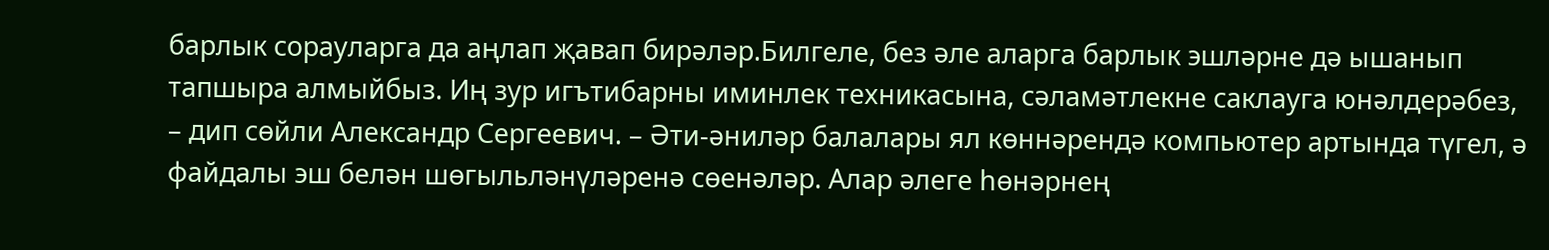барлык сорауларга да аңлап җавап бирәләр.Билгеле, без әле аларга барлык эшләрне дә ышанып тапшыра алмыйбыз. Иң зур игътибарны иминлек техникасына, сәламәтлекне саклауга юнәлдерәбез, – дип сөйли Александр Сергеевич. – Әти-әниләр балалары ял көннәрендә компьютер артында түгел, ә файдалы эш белән шөгыльләнүләренә сөенәләр. Алар әлеге һөнәрнең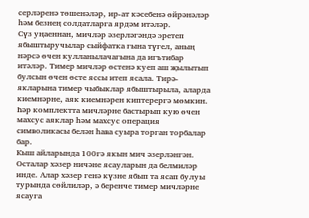серләренә төшенәләр, ир-ат кәсебенә өйрәнәләр һәм безнең солдатларга ярдәм итәләр.
Сүз уңаеннан, мичләр әзерләгәндә эретеп ябыштыручылар сыйфатка гына түгел, аның нәрсә өчен кулланылачагына да игътибар итәләр. Тимер мичләр өстенә куеп аш җылытып булсын өчен өсте яссы итеп ясала. Тирә-якларына тимер чыбыклар ябыштырыла, аларда киемнәрне, аяк киемнәрен киптерергә мөмкин. Һәр комплектта мичләрне бастырып кую өчен махсус аяклар һәм махсус операция символикасы белән һава суыра торган торбалар бар.
Кыш айларында 100гә якын мич әзерләнгән. Осталар хәзер ничәне ясауларын да белмиләр инде. Алар хәзер генә күзне ябып та ясап булуы турында сөйлиләр, ә беренче тимер мичләрне ясауга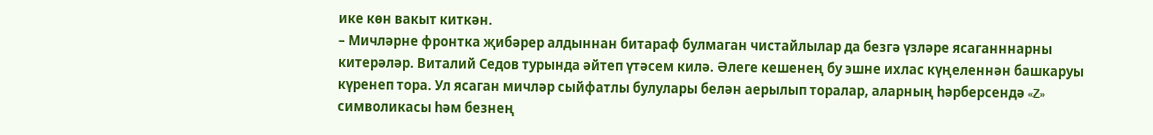ике көн вакыт киткән.
– Мичләрне фронтка җибәрер алдыннан битараф булмаган чистайлылар да безгә үзләре ясаганннарны китерәләр. Виталий Седов турында әйтеп үтәсем килә. Әлеге кешенең бу эшне ихлас күңеленнән башкаруы күренеп тора. Ул ясаган мичләр сыйфатлы булулары белән аерылып торалар, аларның һәрберсендә «Z» символикасы һәм безнең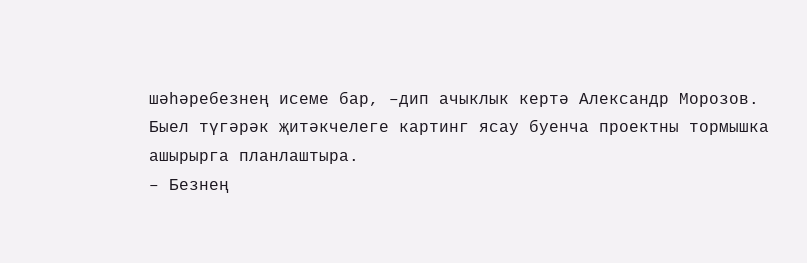шәһәребезнең исеме бар, –дип ачыклык кертә Александр Морозов.
Быел түгәрәк җитәкчелеге картинг ясау буенча проектны тормышка ашырырга планлаштыра.
– Безнең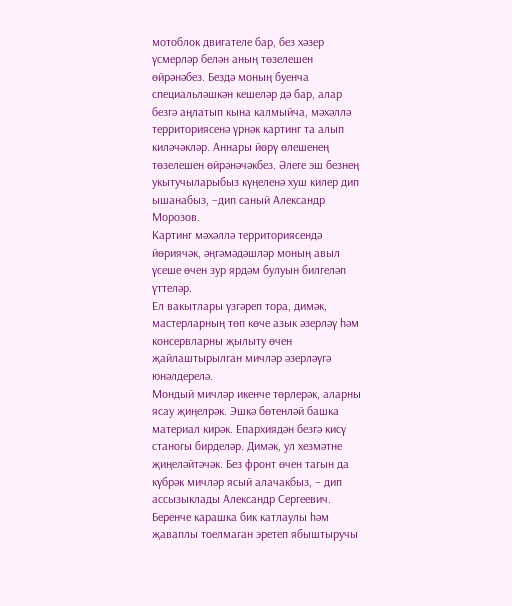мотоблок двигателе бар, без хәзер үсмерләр белән аның төзелешен өйрәнәбез. Бездә моның буенча специальләшкән кешеләр дә бар, алар безгә аңлатып кына калмыйча, мәхәллә территориясенә үрнәк картинг та алып киләчәкләр. Аннары йөрү өлешенең төзелешен өйрәнәчәкбез. Әлеге эш безнең укытучыларыбыз күңеленә хуш килер дип ышанабыз, –дип саный Александр Морозов.
Картинг мәхәллә территориясендә йөриячәк, әңгәмәдәшләр моның авыл үсеше өчен зур ярдәм булуын билгеләп үттеләр.
Ел вакытлары үзгәреп тора, димәк, мастерларның төп көче азык әзерләү һәм консервларны җылыту өчен җайлаштырылган мичләр әзерләүгә юнәлдерелә.
Мондый мичләр икенче төрлерәк, аларны ясау җиңелрәк. Эшкә бөтенләй башка материал кирәк. Епархиядән безгә кисү станогы бирделәр. Димәк, ул хезмәтне җиңеләйтәчәк. Без фронт өчен тагын да күбрәк мичләр ясый алачакбыз, – дип ассызыклады Александр Сергеевич.
Беренче карашка бик катлаулы һәм җаваплы тоелмаган эретеп ябыштыручы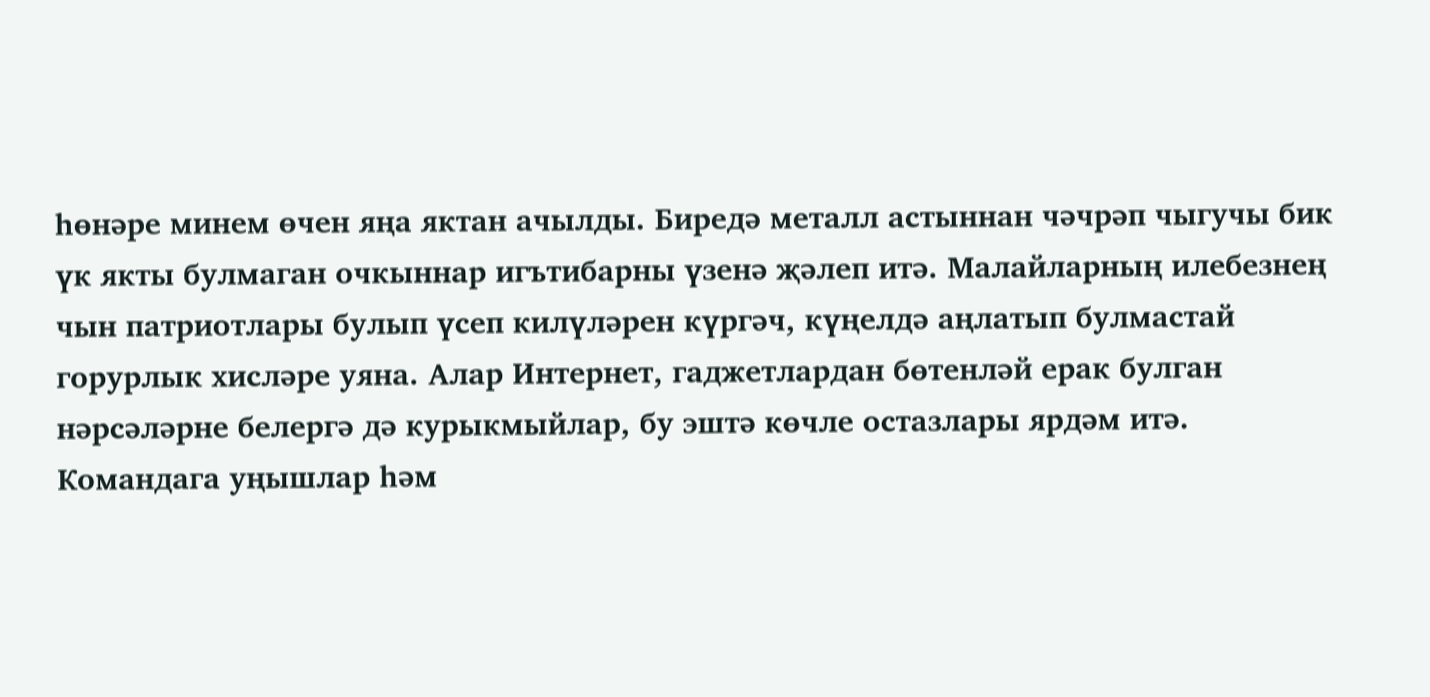һөнәре минем өчен яңа яктан ачылды. Биредә металл астыннан чәчрәп чыгучы бик үк якты булмаган очкыннар игътибарны үзенә җәлеп итә. Малайларның илебезнең чын патриотлары булып үсеп килүләрен күргәч, күңелдә аңлатып булмастай горурлык хисләре уяна. Алар Интернет, гаджетлардан бөтенләй ерак булган нәрсәләрне белергә дә курыкмыйлар, бу эштә көчле остазлары ярдәм итә. Командага уңышлар һәм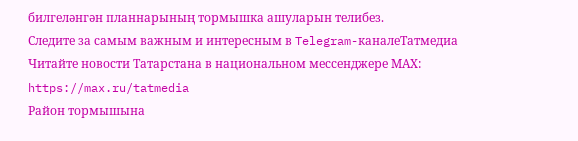билгеләнгән планнарының тормышка ашуларын телибез.
Следите за самым важным и интересным в Telegram-каналеТатмедиа
Читайте новости Татарстана в национальном мессенджере MАХ: https://max.ru/tatmedia
Район тормышына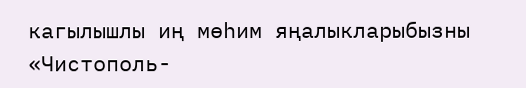кагылышлы иң мөһим яңалыкларыбызны «Чистополь-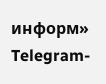информ» Telegram-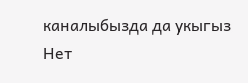каналыбызда да укыгыз
Нет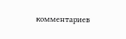комментариев